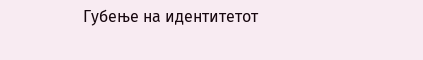Губење на идентитетот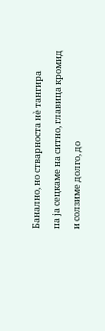Банално, но стварноста нè тангира
па ја сецкаме на ситно, главица кромид
и солзиме долго, до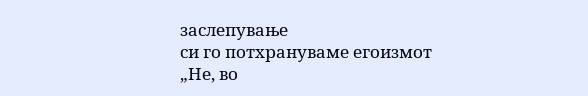заслепување
си го потхрануваме егоизмот
„Не, во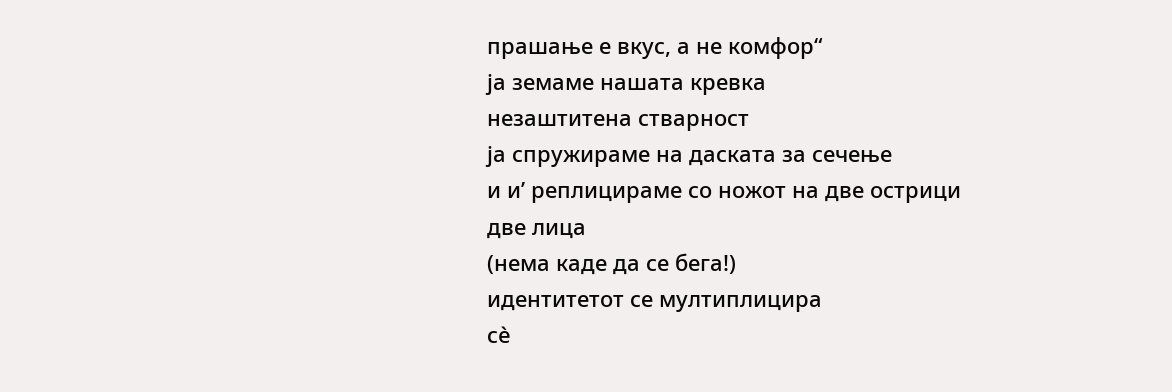прашање е вкус, а не комфор“
ја земаме нашата кревка
незаштитена стварност
ја спружираме на даската за сечење
и и’ реплицираме со ножот на две острици
две лица
(нема каде да се бега!)
идентитетот се мултиплицира
сè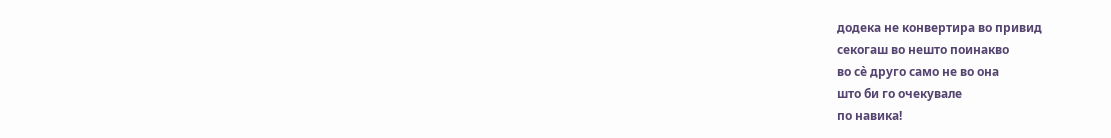додека не конвертира во привид
секогаш во нешто поинакво
во сè друго само не во она
што би го очекувале
по навика!